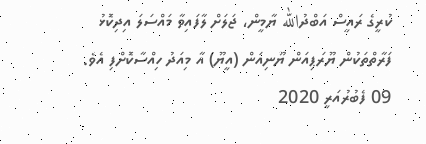ކުރީގެ ރައީސް އަބްދުالله ޔާމީން، ޖަލަށް ލާފައިވާ މައްސަލަ އިދިކޮޅު ފަރާތްތަކުން ޔޫރަޕިއަން ޔޫނިއަން (އީޔޫ) އާ މިއަދު ހިއްސާކޮށްފި އެވެ.
09 ފެބުރުއަރީ 2020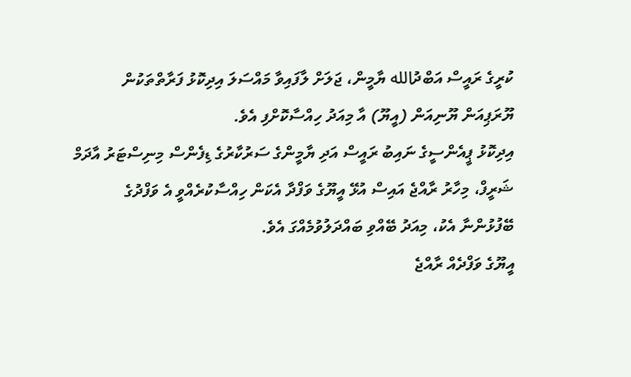ކުރީގެ ރައީސް އަބްދުالله ޔާމީން، ޖަލަށް ލާފައިވާ މައްސަލަ އިދިކޮޅު ފަރާތްތަކުން ޔޫރަޕިއަން ޔޫނިއަން (އީޔޫ) އާ މިއަދު ހިއްސާކޮށްފި އެވެ.
އިދިކޮޅު ޕީއެންސީގެ ނައިބު ރައީސް އަދި ޔާމީންގެ ސަރުކާރުގެ ޑިފެންސް މިނިސްޓަރު އާދަމް ޝަރީފް، މިހާރު ރާއްޖެ އައިސް އުޅޭ އީޔޫގެ ވަފްދާ އެކަން ހިއްސާކުރެއްވީ އެ ވަފްދުގެ ބޭފުޅުންނާ އެކު، މިއަދު ބޭއްވި ބައްދަލުވުމެއްގަ އެވެ.
އީޔޫގެ ވަފްދެއް ރާއްޖެ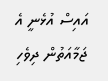އައިސް އުޅެނީ އެ ޖަމާއަތުން ދިވެހި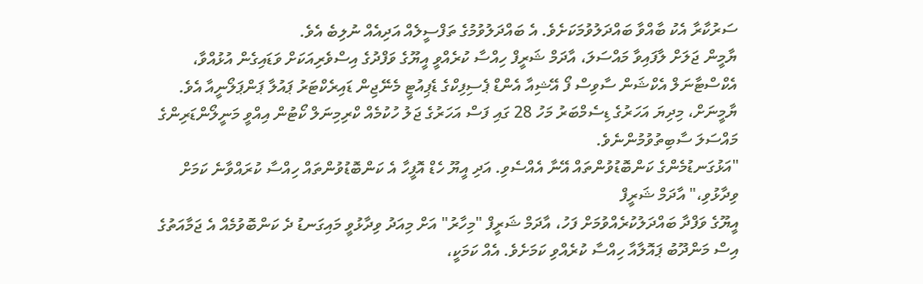ސަރުކާރާ އެކު ބާއްވާ ބައްދަލުވުމަކަށެވެ. އެ ބައްދަލުވުމުގެ ތަފްސީލެއް އަދިއެއް ނުލިބެ އެވެ.
ޔާމީން ޖަލަށް ލާފައިވާ މައްސަލަ، އާދަމް ޝަރީފް ހިއްސާ ކުރެއްވީ އީޔޫގެ ވަފްދުގެ އިސްވެރިއަކަށް ވަޑައިގެން އުޅުއްވާ، އެކްސްޓާނަލް އެކްޝަން ސާވިސް ފޯ އޭޝިއާ އެންޑް ޕެސިފިކްގެ ޑެޕިއުޓީ މެނޭޖިން ޑައިރެކްޓަރު ޕައުލާ ޕަންޕަލޯނީއާ އެވެ.
ޔާމީނަށް، މިދިޔަ އަހަރުގެ ޑިސެމްބަރު މަހު 28 ގައި ފަސް އަހަރުގެ ޖަލު ހުކުމެއް ކްރިމިނަލް ކޯޓުން އިއްވީ މަނީލޯންޑަރިންގެ މައްސަލަ ސާބިތުވުމުންނެވެ.
"އަޅުގަނޑުމެންގެ ކަންބޮޑުވުންތައް އޭނާ އެއްސެވި. އަދި އީޔޫ ހެޑް އޮފީހާ އެ ކަންބޮޑުވުންތައް ހިއްސާ ކުރައްވާނެ ކަމަށް ވިދާޅުވި،" އާދަމް ޝަރީފް
އީޔޫގެ ވަފްދާ ބައްދަލުކުރެއްވުމަށް ފަހު، އާދަމް ޝަރީފް "މިހާރު" އަށް މިއަދު ވިދާޅުވީ މައިގަނޑު ދެ ކަންބޮވުމެއް އެ ޖަމާއަތުގެ އިސް މަންދޫބު ޕައޮލާއާ ހިއްސާ ކުރެއްވި ކަމަށެވެ. އެއް ކަމަކީ،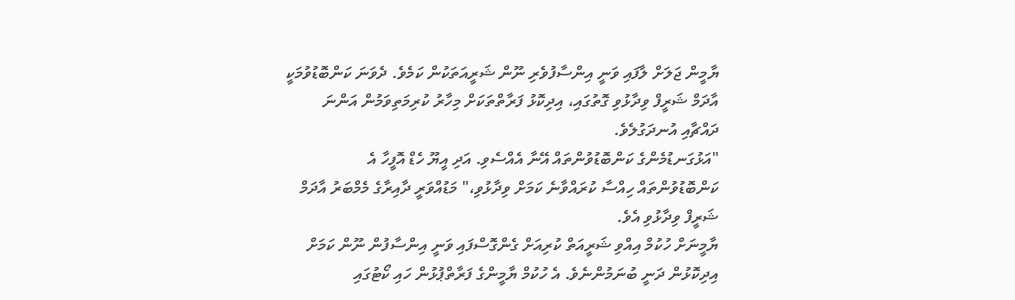ޔާމީން ޖަލަށް ލާފައި ވަނީ އިންސާފުވެރި ނޫން ޝަރީއަތަކުން ކަމެވެ. ދެވަނަ ކަންބޮޑުވުމަކީ އާދަމް ޝަރީފް ވިދާޅުވި ގޮތުގައި، އިދިކޮޅު ފަރާތްތަކަށް މިހާރު ކުރިމަތިވަމުން އަންނަ ދައްޗާއި އުނދަގުލެވެ.
"އަޅުގަނޑުމެންގެ ކަންބޮޑުވުންތައް އޭނާ އެއްސެވި. އަދި އީޔޫ ހެޑް އޮފީހާ އެ ކަންބޮޑުވުންތައް ހިއްސާ ކުރައްވާނެ ކަމަށް ވިދާޅުވި،" މަޑުއްވަރީ ދާއިރާގެ މެމްބަރު އާދަމް ޝަރީފް ވިދާޅުވި އެވެ.
ޔާމީނަށް ހުކުމް އިއްވި ޝަރީއަތް ކުރިއަށް ގެންގޮސްފައި ވަނީ އިންސާފުން ނޫން ކަމަށް އިދިކޮޅުން ދަނީ ބުނަމުންނެވެ. އެ ހުކުމް ޔާމީންގެ ފަރާތްޕުޅުން ހައި ކޯޓުގައި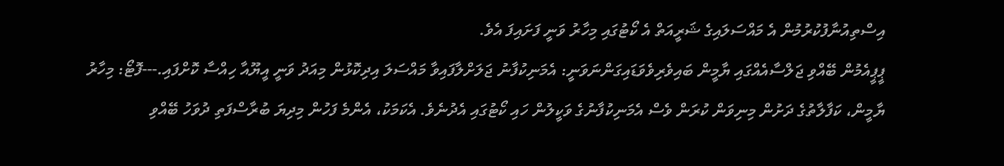އިސްތިއުނާފުކުރުމުން އެ މައްސަލައިގެ ޝަރީއަތް އެ ކޯޓުގައި މިހާރު ވަނީ ފަށައިފަ އެވެ.
ޕީޕީއެމުން ބޭއްވި ޖަލްސާއެއްގައި ޔާމީން ބައިވެރިވެވަޑައިގަންނަވަނީ: އެމަނިކުފާނު ޖަލަށްލާފައިވާ މައްސަލަ އިދިކޮޅުން މިއަދު ވަނީ އީޔޫއާ ހިއްސާ ކޮށްފައި.---ފޮޓޯ: މިހާރު
ޔާމީން، ކަފާލާތުގެ ދަށުން މިނިވަން ކުރަން ވެސް އެމަނިކުފާނުގެ ވަކީލުން ހައި ކޯޓުގައި އެދުނެވެ. އެކަމަކު، އެންމެ ފަހުން މިދިޔަ ބުރާސްފަތި ދުވަހު ބޭއްވި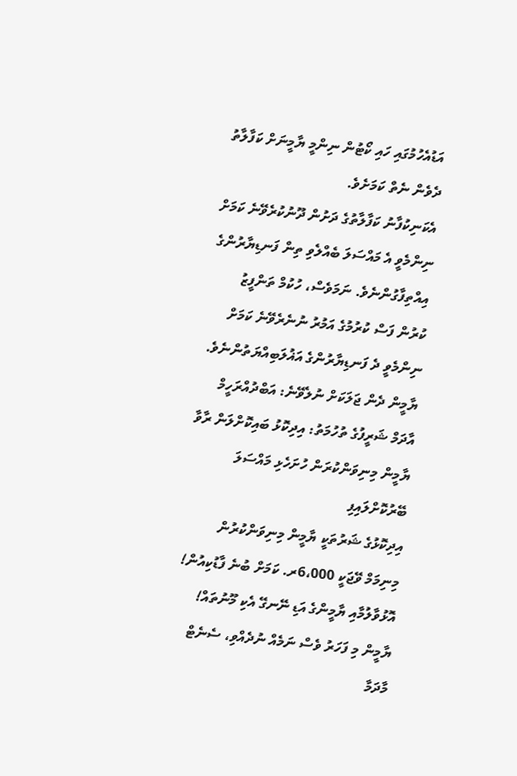އަޑުއެހުމުގައި ހައި ކޯޓުން ނިންމީ ޔާމީނަށް ކަފާލާތު ދެވެން ނެތް ކަމަށެވެ.
އެކަނިކުފާނު ކަފާލާތުގެ ދަށުން ދޫނުކުރެވޭނެ ކަމަށް ނިންމެވީ އެ މައްސަލަ ބެއްލެވި ތިން ފަނޑިޔާރުންގެ އިއްތިފާގުންނެވެ. ނަމަވެސް، ހުކުމް ތަންފީޒު ކުރުން ފަސް ކުރުމުގެ އަމުރު ނުނެރެވޭނެ ކަމަށް ނިންމެވީ ދެ ފަނޑިޔާރުންގެ އަޣުލަބިއްޔަތުންނެވެ.
ޔާމީން ދެން ޖަލަކަށް ނުލެވޭނެ: އަބްދުއްރަހީމް
އާދަމް ޝަރީފުގެ ތުހުމަތު: އިދިކޮޅު ބައިކޮށްލަން ރާވާ
ޔާމީން މިނިވަންކުރަން ހުށަހެޅި މައްސަލަ ބޭރުކޮށްލައިފި
އިދިކޮޅުގެ ޝަރުތަކީ ޔާމީން މިނިވަންކުރުން
މިނިމަމް ވޭޖަކީ 6،000ރ. ކަމަށް ބުނެ ފާޑުކިއުން!
އޮޅުވާލުމާއި ޔާމީންގެ އަޑި ނޭނގޭ އެކި މޫނުތައް!
ޔާމީން މި ފަހަރު ވެސް ނަމެއް ނުދެއްވި، ސެނެޓް މާދަމާ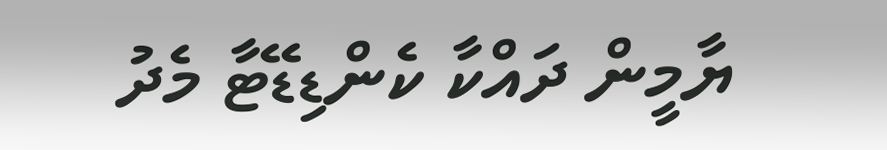ޔާމީން ދައްކާ ކެންޑިޑޭޓާ މެދު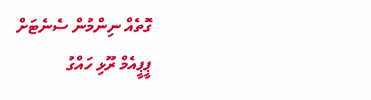ގޮތެއް ނިންމުން ސެނެޓަށް
ޕީޕީއެމް ރޫޅި ހައްގު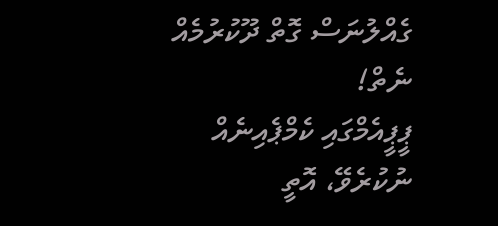ގެއްލުނަސް ގޮތް ދޫކުރުމެއް ނެތް!
ޕީޕީއެމްގައި ކެމްޕެއިނެއް ނުކުރެވޭ، އޮތީ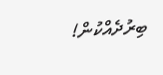ބިރުދެއްކުން!